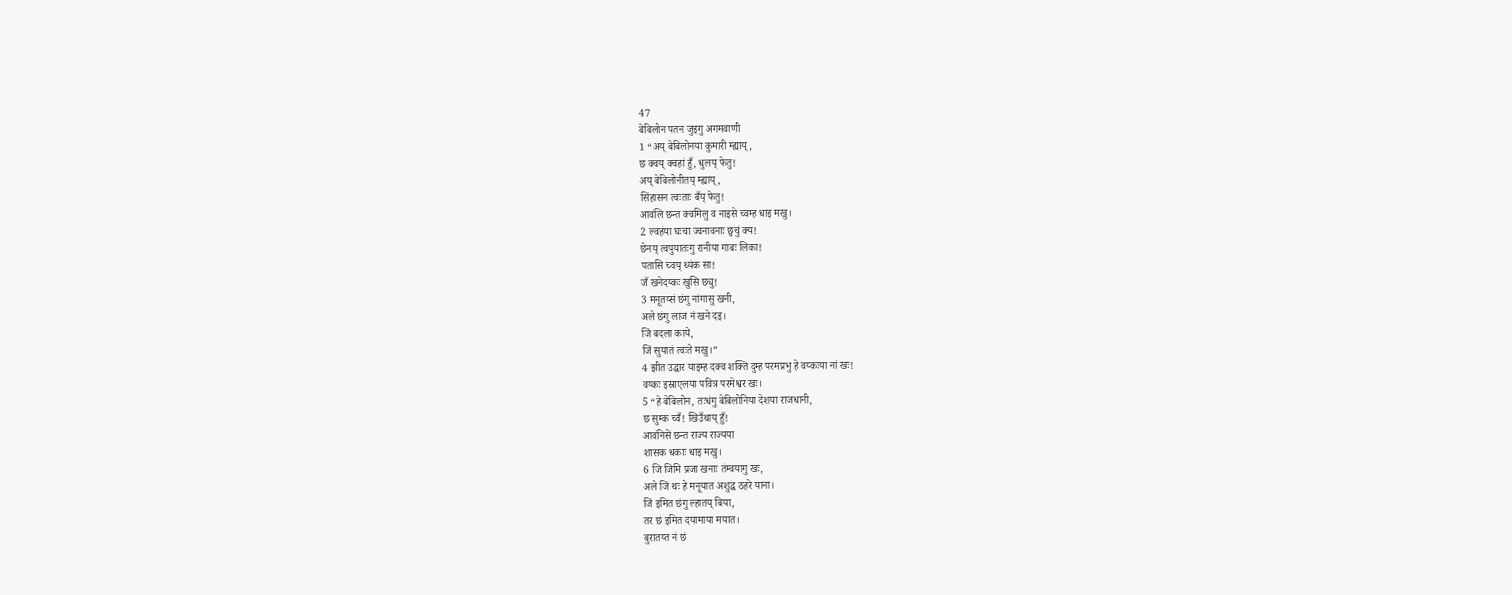47
बेबिलोन पतन जुइगु अगमवाणी
1 “अय् बेबिलोनया कुमारी म्ह्याय्,
छ क्वय् क्वहां हुँ, धुलय् फेतु!
अय् बेबिलोनीतय् म्ह्याय्,
सिंहासन त्वःताः बँय् फेतु!
आवंलि छन्त क्वमिलु व नाइसे च्वम्ह धाइ मखु।
2 ल्वहंया घःचा ज्वनावनाः छ्वचुं क्य!
छेनय् त्वपुयातःगु रानीया गाबः लिका!
पतासि च्वय् थ्यंक सा!
जँ खनेदय्कः खुसि छ्यु!
3 मनूतय्सं छंगु नांगासु खनी,
अले छंगु लाज नं खने दइ।
जिं बदला काये,
जिं सुयातं त्वःते मखु।”
4 झीत उद्धार याइम्ह दक्व शक्ति दुम्ह परमप्रभु हे वय्कःया नां खः!
वय्कः इस्राएलया पवित्र परमेश्वर खः।
5 “हे बेबिलोन, तःधंगु बेबिलोनिया देशया राजधानी,
छ सुम्क च्वँ! खिउँथाय् हुँ!
आवंनिसें छन्त राज्य राज्यया
शासक धकाः धाइ मखु।
6 जि जिमि प्रजा खनाः तंम्वयागु खः,
अले जिं थः हे मनूयात अशुद्ध ठहरे याना।
जिं इमित छंगु ल्हातय् बिया,
तर छं इमित दयामाया मयात।
बुरातय्त नं छं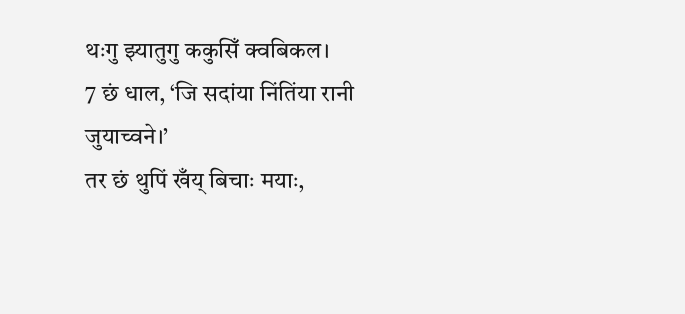थःगु झ्यातुगु ककुसिँ क्वबिकल।
7 छं धाल, ‘जि सदांया निंतिंया रानी जुयाच्वने।’
तर छं थुपिं खँय् बिचाः मयाः,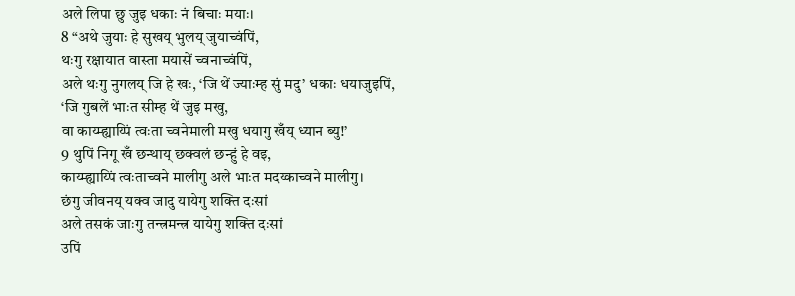अले लिपा छु जुइ धकाः नं बिचाः मयाः।
8 “अथे जुयाः हे सुखय् भुलय् जुयाच्वंपिं,
थःगु रक्षायात वास्ता मयासें च्वनाच्वंपिं,
अले थःगु नुगलय् जि हे खः, ‘जि थें ज्याःम्ह सुं मदु’ धकाः धयाजुइपिं,
‘जि गुबलें भाःत सीम्ह थें जुइ मखु,
वा काय्म्ह्याय्पिं त्वःता च्वनेमाली मखु धयागु खँय् ध्यान ब्यु!’
9 थुपिं निगू खँ छन्थाय् छक्वलं छन्हुं हे वइ,
काय्म्ह्याय्पिं त्वःताच्वने मालीगु अले भाःत मदय्काच्वने मालीगु।
छंगु जीवनय् यक्व जादु यायेगु शक्ति दःसां
अले तसकं जाःगु तन्त्रमन्त्र यायेगु शक्ति दःसां
उपिं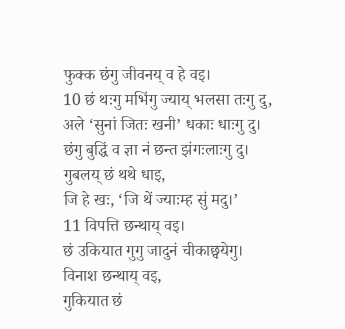फुक्क छंगु जीवनय् व हे वइ।
10 छं थःगु मभिंगु ज्याय् भलसा तःगु दु,
अले ‘सुनां जितः खनी’ धकाः धाःगु दु।
छंगु बुद्धिं व ज्ञा नं छन्त झंगःलाःगु दु।
गुबलय् छं थथे धाइ,
जि हे खः, ‘जि थें ज्याःम्ह सुं मदु।’
11 विपत्ति छन्थाय् वइ।
छं उकियात गुगु जादुनं चीकाछ्वयेगु।
विनाश छन्थाय् वइ,
गुकियात छं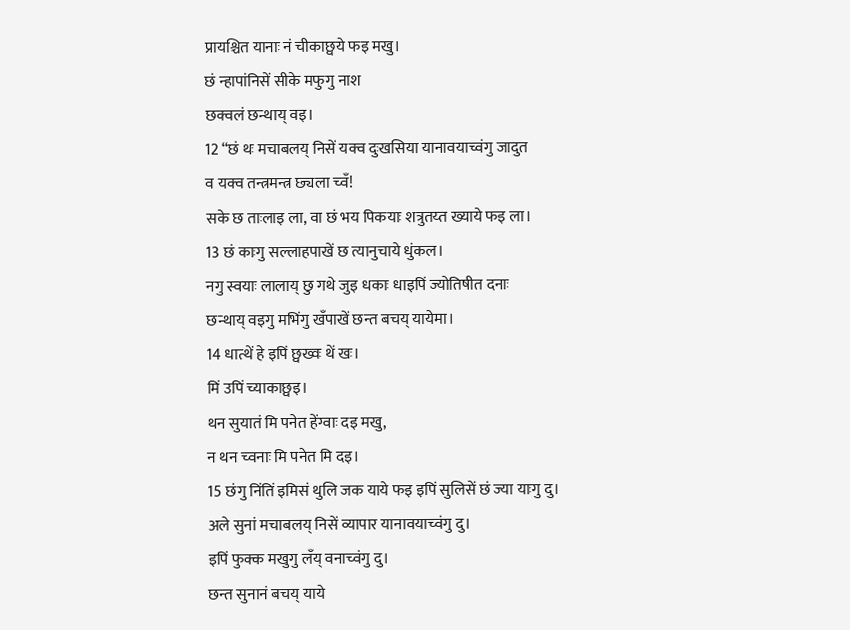प्रायश्चित यानाः नं चीकाछ्वये फइ मखु।
छं न्हापांनिसें सीके मफुगु नाश
छक्वलं छन्थाय् वइ।
12 “छं थः मचाबलय् निसें यक्व दुःखसिया यानावयाच्वंगु जादुत
व यक्व तन्त्रमन्त्र छ्यला च्वँ!
सके छ ताःलाइ ला, वा छं भय पिकयाः शत्रुतय्त ख्याये फइ ला।
13 छं काःगु सल्लाहपाखें छ त्यानुचाये धुंकल।
नगु स्वयाः लालाय् छु गथे जुइ धकाः धाइपिं ज्योतिषीत दनाः
छन्थाय् वइगु मभिंगु खँपाखें छन्त बचय् यायेमा।
14 धात्थें हे इपिं छ्वख्वः थें खः।
मिं उपिं च्याकाछ्वइ।
थन सुयातं मि पनेत हेंग्वाः दइ मखु,
न थन च्वनाः मि पनेत मि दइ।
15 छंगु निंतिं इमिसं थुलि जक याये फइ इपिं सुलिसें छं ज्या याःगु दु।
अले सुनां मचाबलय् निसें व्यापार यानावयाच्वंगु दु।
इपिं फुक्क मखुगु लँय् वनाच्वंगु दु।
छन्त सुनानं बचय् याये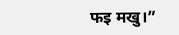फइ मखु।”